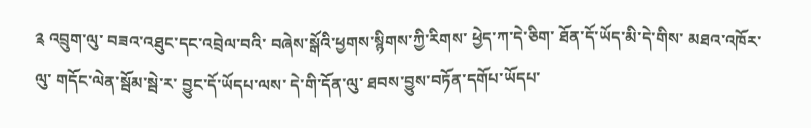༉ འབྲུག་ལུ་ བཟའ་འཐུང་དང་འབྲེལ་བའི་ བཞེས་སྒོའི་ཕྱགས་སྙིགས་ཀྱི་རིགས་ ཕྱེད་ཀ་དེ་ཅིག་ ཐོན་དོ་ཡོད་མི་དེ་གིས་ མཐའ་འཁོར་ལུ་ གདོང་ལེན་སྦོམ་སྦེ་ར་ བྱུང་དོ་ཡོདཔ་ལས་ དེ་གི་དོན་ལུ་ ཐབས་བྱུས་བཏོན་དགོཔ་ཡོདཔ་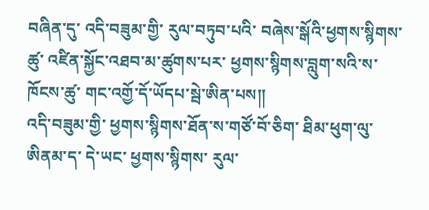བཞིན་དུ་ འདི་བཟུམ་གྱི་ རུལ་བཏུབ་པའི་ བཞེས་སྒོའི་ཕྱགས་སྙིགས་ཚུ་ འཛིན་སྐྱོང་འཐབ་མ་ཚུགས་པར་ ཕྱགས་སྙིགས་བླུག་སའི་ས་ཁོངས་ཚུ་ གང་འགྱོ་དོ་ཡོདཔ་སྦེ་ཨིན་པས།།
འདི་བཟུམ་གྱི་ ཕྱགས་སྙིགས་ཐོན་ས་གཙོ་བོ་ཅིག་ ཐིམ་ཕུག་ལུ་ཨིནམ་ད་ དེ་ཡང་ ཕྱགས་སྙིགས་ རུལ་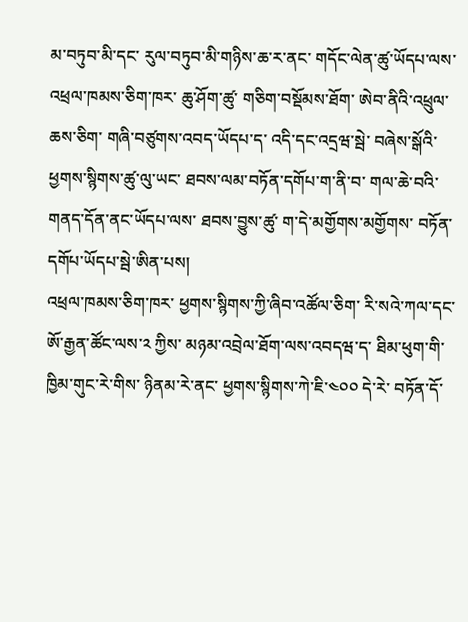མ་བཏུབ་མི་དང་ རུལ་བཏུབ་མི་གཉིས་ཆ་ར་ནང་ གདོང་ལེན་ཚུ་ཡོདཔ་ལས་ འཕྲལ་ཁམས་ཅིག་ཁར་ ཆུ་ཤོག་ཚུ་ གཅིག་བསྡོམས་ཐོག་ ཨེབ་ནིའི་འཕྲུལ་ཆས་ཅིག་ གཞི་བཙུགས་འབད་ཡོདཔ་ད་ འདི་དང་འདྲཝ་སྦེ་ བཞེས་སྒོའི་ཕྱགས་སྙིགས་ཚུ་ལུ་ཡང་ ཐབས་ལམ་བཏོན་དགོཔ་ག་ནི་བ་ གལ་ཆེ་བའི་གནད་དོན་ནང་ཡོདཔ་ལས་ ཐབས་བྱུས་ཚུ་ ག་དེ་མགྱོགས་མགྱོགས་ བཏོན་དགོཔ་ཡོདཔ་སྦེ་ཨིན་པས།
འཕྲལ་ཁམས་ཅིག་ཁར་ ཕྱགས་སྙིགས་ཀྱི་ཞིབ་འཚོལ་ཅིག་ རི་སའེ་ཀལ་དང་ ཨོ་རྒྱན་ཚོང་ལས་༢ ཀྱིས་ མཉམ་འབྲེལ་ཐོག་ལས་འབདཝ་ད་ ཐིམ་ཕུག་གི་ ཁྱིམ་གུང་རེ་གིས་ ཉིནམ་རེ་ནང་ ཕྱགས་སྙིགས་ཀེ་ཇི་༤༠༠ དེ་རེ་ བཏོན་དོ་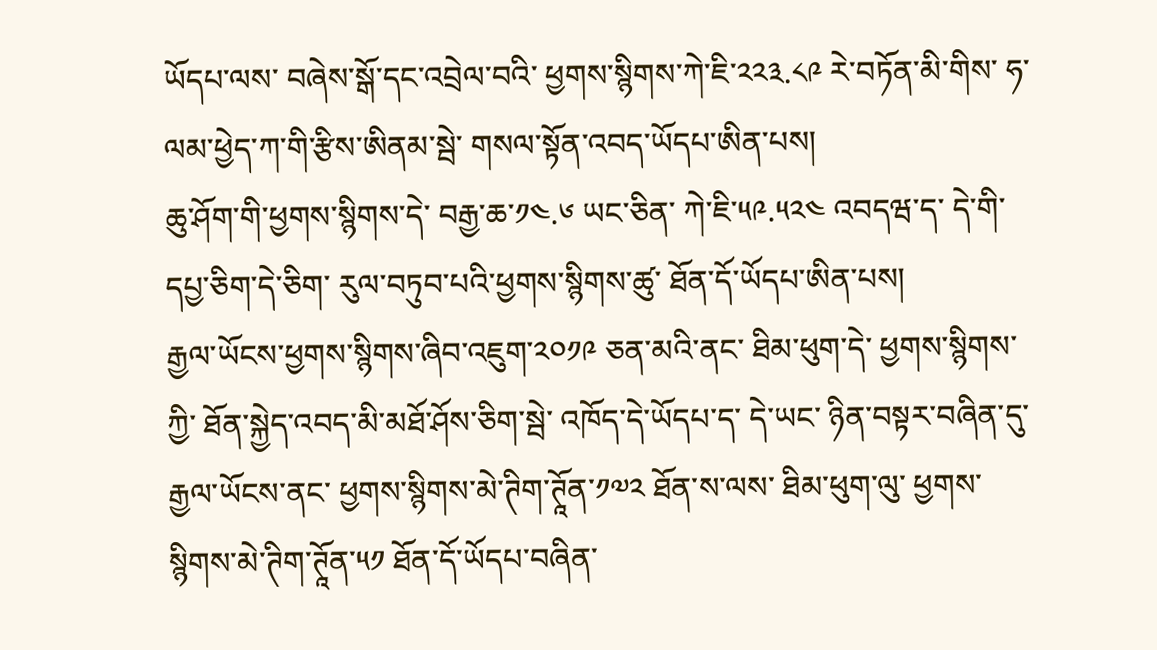ཡོདཔ་ལས་ བཞེས་སྒོ་དང་འབྲེལ་བའི་ ཕྱགས་སྙིགས་ཀེ་ཇི་༢༢༣.༨༩ རེ་བཏོན་མི་གིས་ ཧ་ལམ་ཕྱེད་ཀ་གི་རྩིས་ཨིནམ་སྦེ་ གསལ་སྟོན་འབད་ཡོདཔ་ཨིན་པས།
ཆུ་ཤོག་གི་ཕྱགས་སྙིགས་དེ་ བརྒྱ་ཆ་༡༤.༦ ཡང་ཅིན་ ཀེ་ཇི་༥༩.༥༢༤ འབདཝ་ད་ དེ་གི་དཔྱ་ཅིག་དེ་ཅིག་ རུལ་བཏུབ་པའི་ཕྱགས་སྙིགས་ཚུ་ ཐོན་དོ་ཡོདཔ་ཨིན་པས།
རྒྱལ་ཡོངས་ཕྱགས་སྙིགས་ཞིབ་འཇུག་༢༠༡༩ ཅན་མའི་ནང་ ཐིམ་ཕུག་དེ་ ཕྱགས་སྙིགས་ཀྱི་ ཐོན་སྐྱེད་འབད་མི་མཐོ་ཤོས་ཅིག་སྦེ་ འཁོད་དེ་ཡོདཔ་ད་ དེ་ཡང་ ཉིན་བསྟར་བཞིན་དུ་ རྒྱལ་ཡོངས་ནང་ ཕྱགས་སྙིགས་མེ་ཊིག་ཊཱོན་༡༧༢ ཐོན་ས་ལས་ ཐིམ་ཕུག་ལུ་ ཕྱགས་སྙིགས་མེ་ཊིག་ཊཱོན་༥༡ ཐོན་དོ་ཡོདཔ་བཞིན་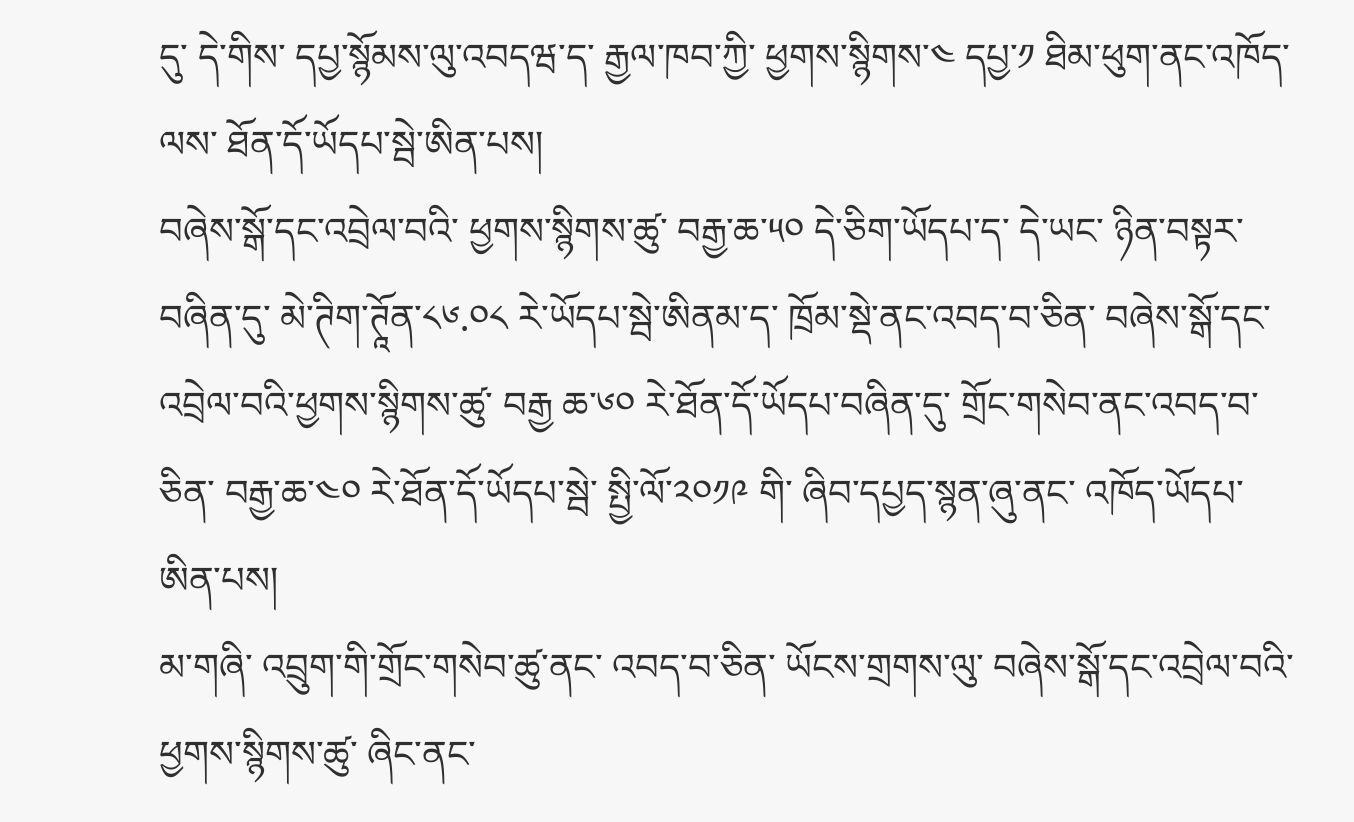དུ་ དེ་གིས་ དཔྱ་སྙོམས་ལུ་འབདཝ་ད་ རྒྱལ་ཁབ་ཀྱི་ ཕྱགས་སྙིགས་༤ དཔྱ་༡ ཐིམ་ཕུག་ནང་འཁོད་ལས་ ཐོན་དོ་ཡོདཔ་སྦེ་ཨིན་པས།
བཞེས་སྒོ་དང་འབྲེལ་བའི་ ཕྱགས་སྙིགས་ཚུ་ བརྒྱ་ཆ་༥༠ དེ་ཅིག་ཡོདཔ་ད་ དེ་ཡང་ ཉིན་བསྟར་བཞིན་དུ་ མེ་ཊིག་ཊཱོན་༨༦.༠༨ རེ་ཡོདཔ་སྦེ་ཨིནམ་ད་ ཁྲོམ་སྡེ་ནང་འབད་བ་ཅིན་ བཞེས་སྒོ་དང་འབྲེལ་བའི་ཕྱགས་སྙིགས་ཚུ་ བརྒྱ ཆ་༦༠ རེ་ཐོན་དོ་ཡོདཔ་བཞིན་དུ་ གྲོང་གསེབ་ནང་འབད་བ་ཅིན་ བརྒྱ་ཆ་༤༠ རེ་ཐོན་དོ་ཡོདཔ་སྦེ་ སྤྱི་ལོ་༢༠༡༩ གི་ ཞིབ་དཔྱད་སྙན་ཞུ་ནང་ འཁོད་ཡོདཔ་ཨིན་པས།
མ་གཞི་ འབྲུག་གི་གྲོང་གསེབ་ཚུ་ནང་ འབད་བ་ཅིན་ ཡོངས་གྲགས་ལུ་ བཞེས་སྒོ་དང་འབྲེལ་བའི་ཕྱགས་སྙིགས་ཚུ་ ཞིང་ནང་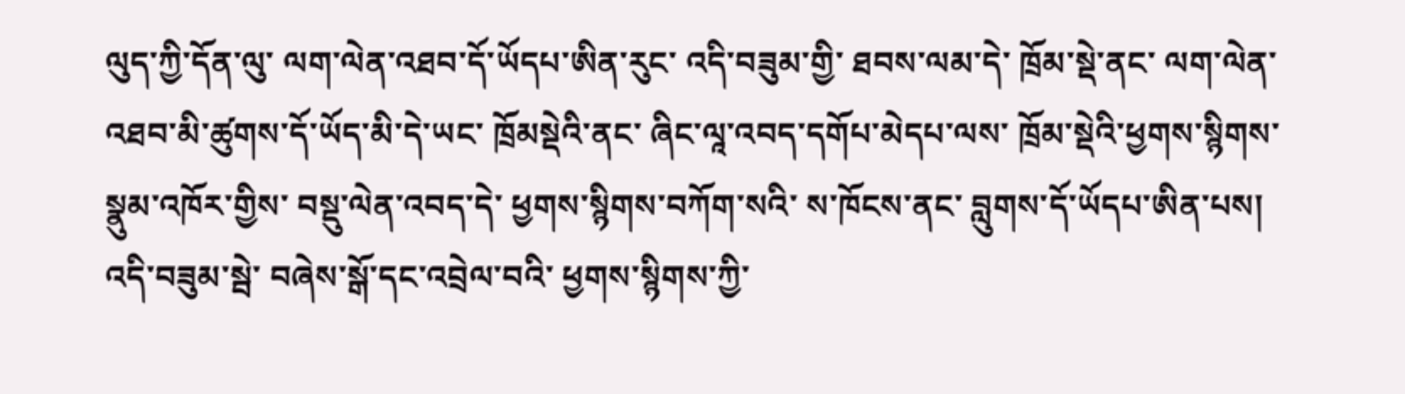ལུད་ཀྱི་དོན་ལུ་ ལག་ལེན་འཐབ་དོ་ཡོདཔ་ཨིན་རུང་ འདི་བཟུམ་གྱི་ ཐབས་ལམ་དེ་ ཁྲོམ་སྡེ་ནང་ ལག་ལེན་འཐབ་མི་ཚུགས་དོ་ཡོད་མི་དེ་ཡང་ ཁྲོམསྡེའི་ནང་ ཞིང་ལཱ་འབད་དགོཔ་མེདཔ་ལས་ ཁྲོམ་སྡེའི་ཕྱགས་སྙིགས་སྣུམ་འཁོར་གྱིས་ བསྡུ་ལེན་འབད་དེ་ ཕྱགས་སྙིགས་བཀོག་སའི་ ས་ཁོངས་ནང་ བླུགས་དོ་ཡོདཔ་ཨིན་པས།
འདི་བཟུམ་སྦེ་ བཞེས་སྒོ་དང་འབྲེལ་བའི་ ཕྱགས་སྙིགས་ཀྱི་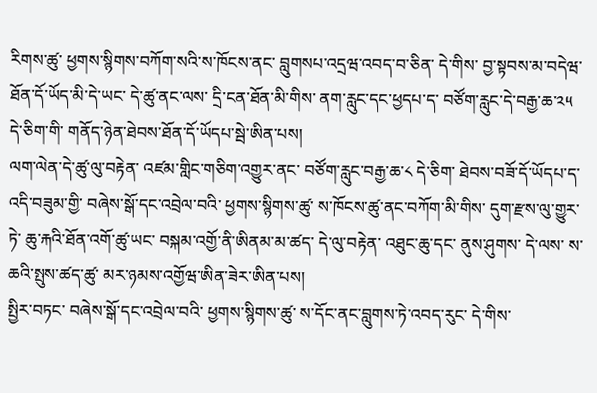རིགས་ཚུ་ ཕྱགས་སྙིགས་བཀོག་སའི་ས་ཁོངས་ནང་ བླུགསཔ་འདྲཝ་འབད་བ་ཅིན་ དེ་གིས་ བྱ་སྟབས་མ་བདེཝ་ཐོན་དོ་ཡོད་མི་དེ་ཡང་ དེ་ཚུ་ནང་ལས་ དྲི་ངན་ཐོན་མི་གིས་ ནག་རླུང་དང་ཕྱདཔ་ད་ བཙོག་རླུང་དེ་བརྒྱ་ཆ་༢༥ དེ་ཅིག་གི་ གནོད་ཉེན་ཐེབས་ཐོན་དོ་ཡོདཔ་སྦེ་ཨིན་པས།
ལག་ལེན་དེ་ཚུ་ལུ་བརྟེན་ འཛམ་གླིང་གཅིག་འགྱུར་ནང་ བཙོག་རླུང་བརྒྱ་ཆ་༨ དེ་ཅིག་ ཐེབས་བཟོ་དོ་ཡོདཔ་ད་ འདི་བཟུམ་གྱི་ བཞེས་སྒོ་དང་འབྲེལ་བའི་ ཕྱགས་སྙིགས་ཚུ་ ས་ཁོངས་ཚུ་ནང་བཀོག་མི་གིས་ དུག་རྫས་ལུ་གྱུར་ཏེ་ ཆུ་རྐའི་ཐོན་འགོ་ཚུ་ཡང་ བསྐམ་འགྱོ་ནི་ཨིནམ་མ་ཚད་ དེ་ལུ་བརྟེན་ འཐུང་ཆུ་དང་ ནུས་ཤུགས་ དེ་ལས་ ས་ཆའི་སྤུས་ཚད་ཚུ་ མར་ཉམས་འགྱོཝ་ཨིན་ཟེར་ཨིན་པས།
སྤྱིར་བཏང་ བཞེས་སྒོ་དང་འབྲེལ་བའི་ ཕྱགས་སྙིགས་ཚུ་ ས་དོང་ནང་བླུགས་ཏེ་འབད་རུང་ དེ་གིས་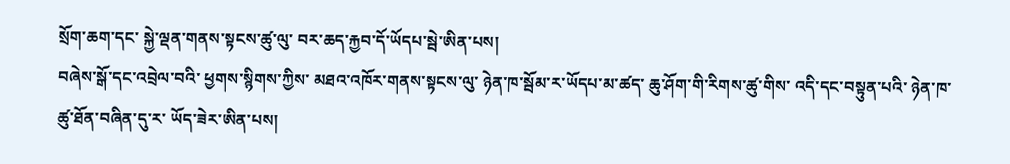སྲོག་ཆག་དང་ སྐྱེ་ལྡན་གནས་སྟངས་ཚུ་ལུ་ བར་ཆད་རྐྱབ་དོ་ཡོདཔ་སྦེ་ཨིན་པས།
བཞེས་སྒོ་དང་འབྲེལ་བའི་ ཕྱགས་སྙིགས་ཀྱིས་ མཐའ་འཁོར་གནས་སྟངས་ལུ་ ཉེན་ཁ་སྦོམ་ར་ཡོདཔ་མ་ཚད་ ཆུ་ཤོག་གི་རིགས་ཚུ་གིས་ འདི་དང་བསྟུན་པའི་ ཉེན་ཁ་ཚུ་ཐོན་བཞིན་དུ་ར་ ཡོད་ཟེར་ཨིན་པས།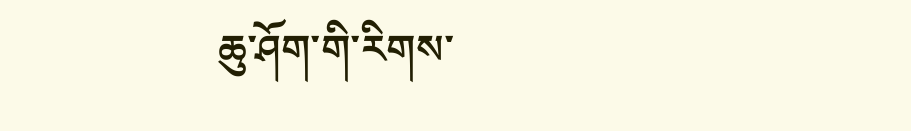ཆུ་ཤོག་གི་རིགས་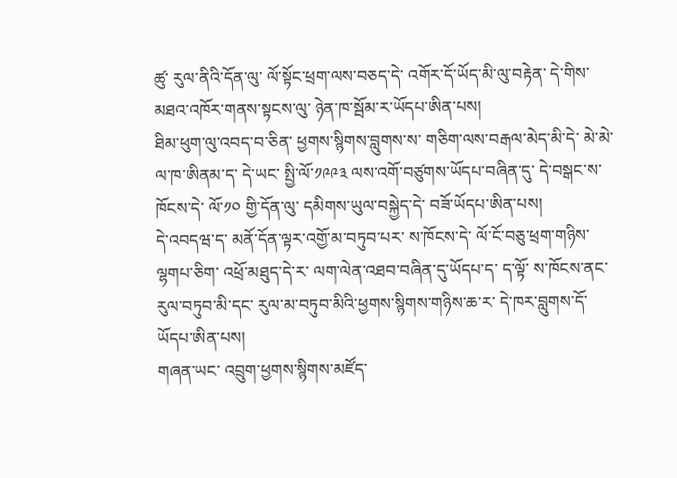ཚུ་ རུལ་ནིའི་དོན་ལུ་ ལོ་སྟོང་ཕྲག་ལས་བཅད་དེ་ འགོར་དོ་ཡོད་མི་ལུ་བརྟེན་ དེ་གིས་ མཐའ་འཁོར་གནས་སྟངས་ལུ་ ཉེན་ཁ་སྦོམ་ར་ཡོདཔ་ཨིན་པས།
ཐིམ་ཕུག་ལུ་འབད་བ་ཅིན་ ཕྱགས་སྙིགས་བླུགས་ས་ གཅིག་ལས་བརྒལ་མེད་མི་དེ་ མེ་མེ་ལ་ཁ་ཨིནམ་ད་ དེ་ཡང་ སྤྱི་ལོ་༡༩༩༣ ལས་འགོ་བཙུགས་ཡོདཔ་བཞིན་དུ་ དེ་བསྒང་ས་ཁོངས་དེ་ ལོ་༡༠ གྱི་དོན་ལུ་ དམིགས་ཡུལ་བསྐྱེད་དེ་ བཟོ་ཡོདཔ་ཨིན་པས།
དེ་འབདཝ་ད་ མནོ་དོན་ལྟར་འགྱོ་མ་བཏུབ་པར་ ས་ཁོངས་དེ་ ལོ་ངོ་བཅུ་ཕྲག་གཉིས་ལྷགཔ་ཅིག་ འཕྲོ་མཐུད་དེ་ར་ ལག་ལེན་འཐབ་བཞིན་དུ་ཡོདཔ་ད་ ད་ལྟོ་ ས་ཁོངས་ནང་ རུལ་བཏུབ་མི་དང་ རུལ་མ་བཏུབ་མིའི་ཕྱགས་སྙིགས་གཉིས་ཆ་ར་ དེ་ཁར་བླུགས་དོ་ཡོདཔ་ཨིན་པས།
གཞན་ཡང་ འབྲུག་ཕྱགས་སྙིགས་མཛོད་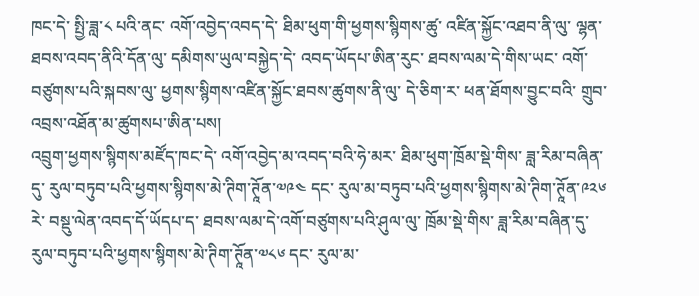ཁང་དེ་ སྤྱི་ཟླ་༨ པའི་ནང་ འགོ་འབྱེད་འབད་དེ་ ཐིམ་ཕུག་གི་ཕྱགས་སྙིགས་ཚུ་ འཛིན་སྐྱོང་འཐབ་ནི་ལུ་ ལྷན་ཐབས་འབད་ནིའི་དོན་ལུ་ དམིགས་ཡུལ་བསྐྱེད་དེ་ འབད་ཡོདཔ་ཨིན་རུང་ ཐབས་ལམ་དེ་གིས་ཡང་ འགོ་བཙུགས་པའི་སྐབས་ལུ་ ཕྱགས་སྙིགས་འཛིན་སྐྱོང་ཐབས་ཚུགས་ནི་ལུ་ དེ་ཅིག་ར་ ཕན་ཐོགས་བྱུང་བའི་ གྲུབ་འབྲས་འཐོན་མ་ཚུགསཔ་ཨིན་པས།
འབྲུག་ཕྱགས་སྙིགས་མཛོད་ཁང་དེ་ འགོ་འབྱེད་མ་འབད་བའི་ཧེ་མར་ ཐིམ་ཕུག་ཁྲོམ་སྡེ་གིས་ ཟླ་རིམ་བཞིན་དུ་ རུལ་བཏུབ་པའི་ཕྱགས་སྙིགས་མེ་ཊིག་ཊཱོན་༧༩༤ དང་ རུལ་མ་བཏུབ་པའི་ཕྱགས་སྙིགས་མེ་ཊིག་ཊཱོན་༩༢༦ རེ་ བསྡུ་ལེན་འབད་དོ་ཡོདཔ་ད་ ཐབས་ལམ་དེ་འགོ་བཙུགས་པའི་ཤུལ་ལུ་ ཁྲོམ་སྡེ་གིས་ ཟླ་རིམ་བཞིན་དུ་ རུལ་བཏུབ་པའི་ཕྱགས་སྙིགས་མེ་ཊིག་ཊཱོན་༧༨༦ དང་ རུལ་མ་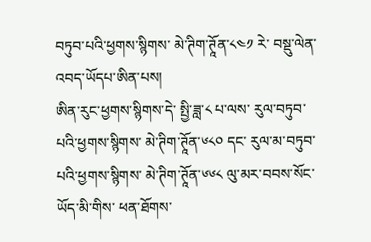བཏུབ་པའི་ཕྱགས་སྙིགས་ མེ་ཊིག་ཊཱོན་༨༤༡ རེ་ བསྡུ་ལེན་འབད་ཡོདཔ་ཨིན་པས།
ཨིན་རུང་ཕྱགས་སྙིགས་དེ་ སྤྱི་ཟླ་༨ པ་ལས་ རུལ་བཏུབ་པའི་ཕྱགས་སྙིགས་ མེ་ཊིག་ཊཱོན་༦༨༠ དང་ རུལ་མ་བཏུབ་པའི་ཕྱགས་སྙིགས་ མེ་ཊིག་ཊཱོན་༦༦༨ ལུ་མར་བབས་སོང་ཡོད་མི་གིས་ ཕན་ཐོགས་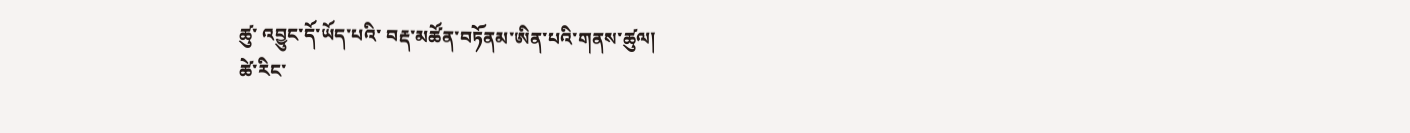ཚུ་ འབྱུང་དོ་ཡོད་པའི་ བརྡ་མཚོན་བཏོནམ་ཨིན་པའི་གནས་ཚུལ།
ཚེ་རིང་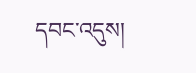དབང་འདུས།